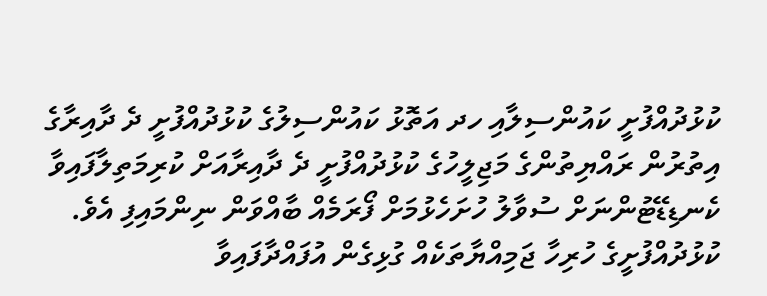ކުޅުދުއްފުށީ ކައުންސިލާއި ހދ އަތޮޅު ކައުންސިލުގެ ކުޅުދުއްފުށީ ދެ ދާއިރާގެ އިތުރުން ރައްޔިތުންގެ މަޖިލީހުގެ ކުޅުދުއްފުށީ ދެ ދާއިރާއަށް ކުރިމަތިލާފައިވާ ކެނޑިޑޭޓުންނަށް ސުވާލު ހުށަހެޅުމަށް ފޯރަމެއް ބާއްވަން ނިންމައިފި އެވެ.
ކުޅުދުއްފުށީގެ ހުރިހާ ޖަމިއްޔާތަކެއް ގުޅިގެން އުފައްދާފައިވާ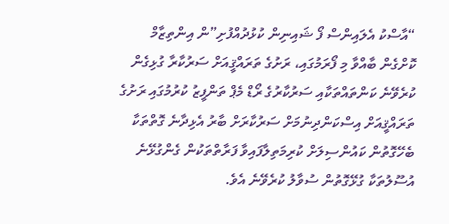“އާސްކު އެލައިންސް ފޯ ޝައިނިން ކުޅުދުއްފުށި”ން އިންތިޒާމް ކޮށްގެން ބާއްވާ މި ފޯރަމުގައި، ރަށުގެ ތަރައްޤީއަށް ސަރުކާރާ ގުޅިގެން ކުރެވޭނެ ކަންތައްތަކާއި ސަރުކާރުގެ ރޯޑް މެޕް ތަންފީޒު ކުރުމުގައި ރަށުގެ ތަރައްޤީއަށް އިސްކަންދިނުމަށް ސަރުކާރަށް ބާރު އެޅިދާނެ ގޮތްތަކާ ބެހޭގޮތުން ކައުންސިލަށް ކުރިމަތިލާފައިވާ ފަރާތްތަކުން ގެންގުޅޭނެ އުސޫލުތަކާ ގުޅޭގޮތުން ސުވާލު ކުރެވޭނެ އެވެ.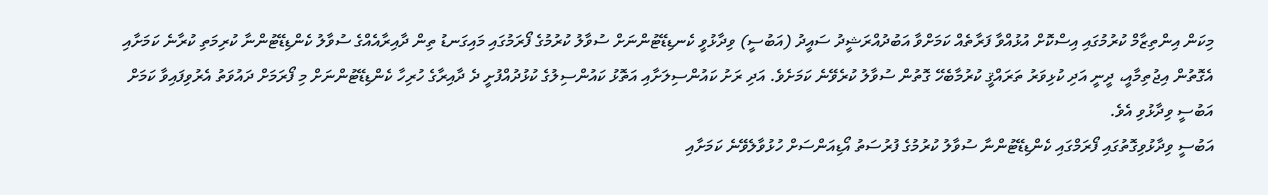މިކަން އިންތިޒާމް ކުރުމުގައި އިސްކޮށް އުޅުއްވާ ފަރާތެއް ކަމަށްވާ އަބުދުއްރަޝީދު ސައީދު (އަބުސީ) ވިދާޅުވީ ކެނޑިޑޭޓުންނަށް ސުވާލު ކުރުމުގެ ފޯރަމުގައި މައިގަނޑު ތިން ދާއިރާއެއްގެ ސުވާލު ކެންޑިޑޭޓުންނާ ކުރިމަތި ކުރާނެ ކަމަށާއި އެގޮތުން އިޖުތިމާއީ، ދީނީ އަދި ކުޅިވަރު ތަރައްޤީ ކުރުމާބެހޭ ގޮތުން ސުވާލު ކުރެވޭނެ ކަމަށެވެ. އަދި ރަށު ކައުންސިލަށާއި އަތޮޅު ކައުންސިލުގެ ކުޅުދުއްފުށީ ދެ ދާއިރާގެ ހުރިހާ ކެންޑިޑޭޓުންނަށް މި ފޯރަމަށް ދައުވަތު އެރުވިފައިވާ ކަމަށް އަބުސީ ވިދާޅުވި އެވެ.
އަބުސީ ވިދާޅުވިގޮތުގައި ފޯރަމްގައި ކެންޑިޑޭޓުންނާ ސުވާލު ކުރުމުގެ ފުރުސަތު އޯޑިއަންސަށް ހުޅުވާލެވޭނެ ކަމަށާއި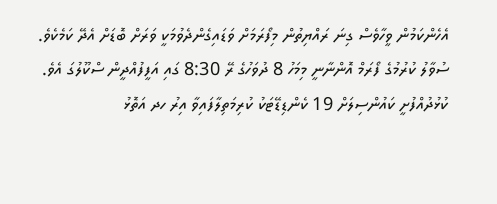އެހެންކަމުން ވީހާވެސް ގިނަ ރައްޔިތުން މިފޯރަމަށް ވަޑައިގެންދެވުމަކީ ވަރަށް ބޮޑަށް އެދޭ ކަމެކެވެ.
ސުވާލު ކުރުމުގެ ފޯރަމް އޮންނާނީ މިމަހު 8 ދުވަހުގެ ރޭ 8:30 ގައި އަފީފުއްދީން ސްކޫލުގަ އެވެ.
ކުޅުދުއްފުށީ ކައުންސިލަށް 19 ކެންޑިޑޭޓަކު ކުރިމަތިލާފައިވާ އިރު ހދ އަތޮޅު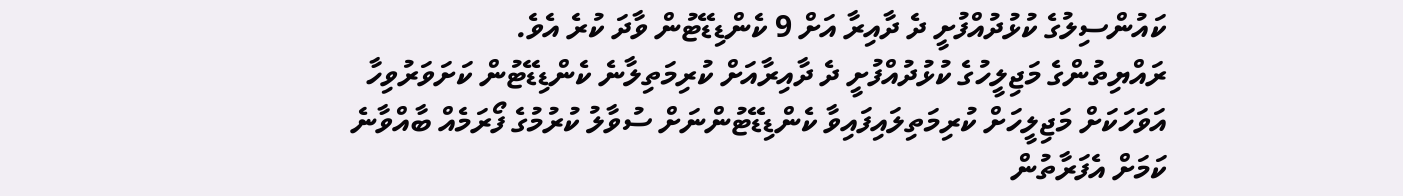ކައުންސިލުގެ ކުޅުދުއްފުށީ ދެ ދާއިރާ އަށް 9 ކެންޑިޑޭޓުން ވާދަ ކުރެ އެވެ.
ރައްޔިތުންގެ މަޖިލީހުގެ ކުޅުދުއްފުށީ ދެ ދާއިރާއަށް ކުރިމަތިލާނެ ކެންޑިޑޭޓުން ކަށަވަރުވިހާ އަވަހަކަށް މަޖިލީހަށް ކުރިމަތިލައިފައިވާ ކެންޑިޑޭޓުންނަށް ސުވާލު ކުރުމުގެ ފޯރަމެއް ބާއްވާނެ ކަމަށް އެފަރާތުން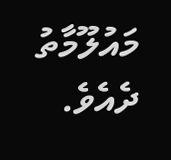މައުލޫމާތު ދެއެވެ.